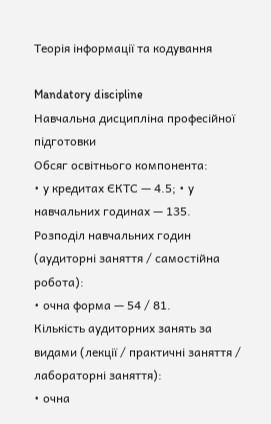Теорія інформації та кодування

Mandatory discipline
Навчальна дисципліна професійної підготовки
Обсяг освітнього компонента:
• у кредитах ЄКТС — 4.5; • у навчальних годинах — 135.
Розподіл навчальних годин (аудиторні заняття / самостійна робота):
• очна форма — 54 / 81.
Кількість аудиторних занять за видами (лекції / практичні заняття / лабораторні заняття):
• очна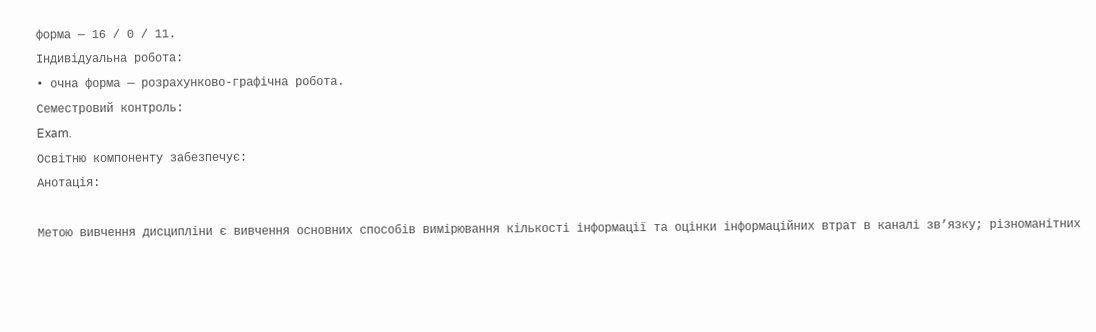форма — 16 / 0 / 11.
Індивідуальна робота:
• очна форма — розрахунково-графічна робота.
Семестровий контроль:
Exam.
Освітню компоненту забезпечує:
Анотація:

Метою вивчення дисципліни є вивчення основних способів вимірювання кількості інформації та оцінки інформаційних втрат в каналі зв’язку; різноманітних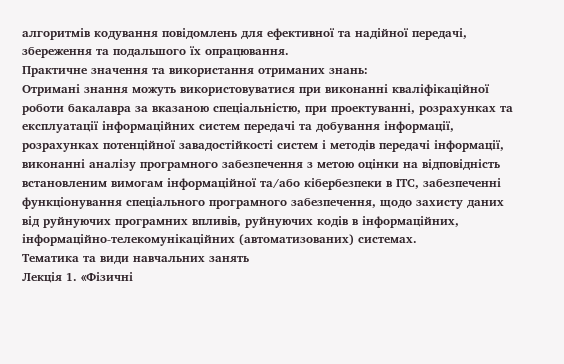алгоритмів кодування повідомлень для ефективної та надійної передачі, збереження та подальшого їх опрацювання.
Практичне значення та використання отриманих знань:
Отримані знання можуть використовуватися при виконанні кваліфікаційної роботи бакалавра за вказаною спеціальністю, при проектуванні, розрахунках та експлуатації інформаційних систем передачі та добування інформації, розрахунках потенційної завадостійкості систем і методів передачі інформації, виконанні аналізу програмного забезпечення з метою оцінки на відповідність встановленим вимогам інформаційної та/або кібербезпеки в ІТС, забезпеченні функціонування спеціального програмного забезпечення, щодо захисту даних від руйнуючих програмних впливів, руйнуючих кодів в інформаційних, інформаційно-телекомунікаційних (автоматизованих) системах.
Тематика та види навчальних занять
Лекція 1. «Фізичні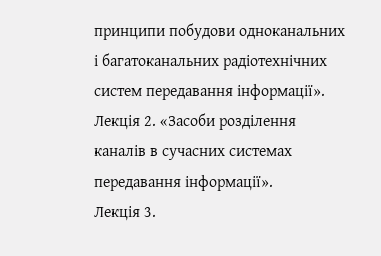принципи побудови одноканальних і багатоканальних радіотехнічних систем передавання інформації».
Лекція 2. «Засоби розділення каналів в сучасних системах передавання інформації».
Лекція 3.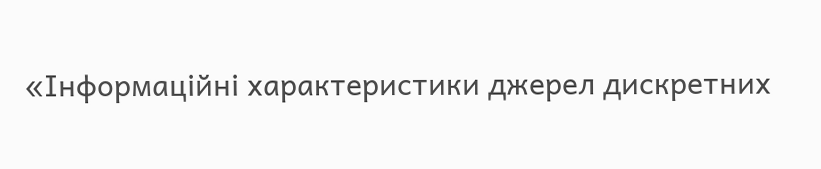«Інформаційні характеристики джерел дискретних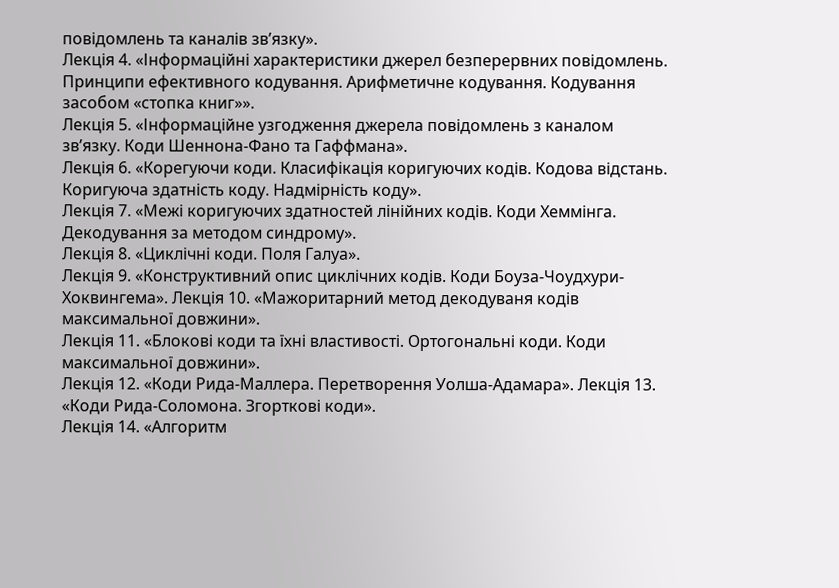повідомлень та каналів зв’язку».
Лекція 4. «Інформаційні характеристики джерел безперервних повідомлень. Принципи ефективного кодування. Арифметичне кодування. Кодування засобом «стопка книг»».
Лекція 5. «Інформаційне узгодження джерела повідомлень з каналом зв’язку. Коди Шеннона-Фано та Гаффмана».
Лекція 6. «Корегуючи коди. Класифікація коригуючих кодів. Кодова відстань. Коригуюча здатність коду. Надмірність коду».
Лекція 7. «Межі коригуючих здатностей лінійних кодів. Коди Хеммінга. Декодування за методом синдрому».
Лекція 8. «Циклічні коди. Поля Галуа».
Лекція 9. «Конструктивний опис циклічних кодів. Коди Боуза-Чоудхури-Хоквингема». Лекція 10. «Мажоритарний метод декодуваня кодів максимальної довжини».
Лекція 11. «Блокові коди та їхні властивості. Ортогональні коди. Коди максимальної довжини».
Лекція 12. «Коди Рида-Маллера. Перетворення Уолша-Адамара». Лекція 13. «Коди Рида-Соломона. Згорткові коди».
Лекція 14. «Алгоритм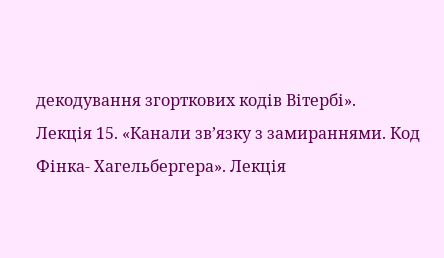декодування згорткових кодів Вітербі».
Лекція 15. «Канали зв’язку з замираннями. Код Фінка- Хагельбергера». Лекція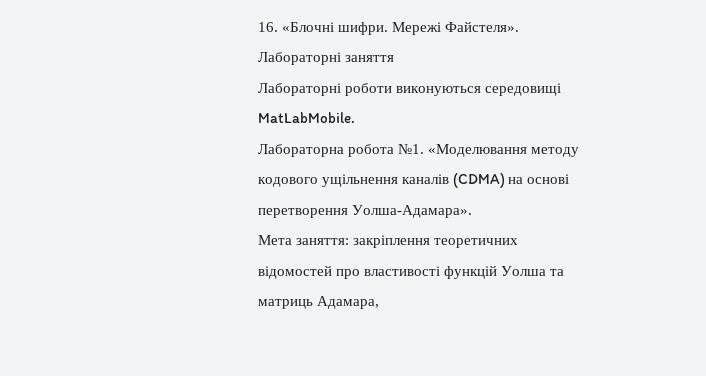16. «Блочні шифри. Мережі Файстеля».
Лабораторні заняття
Лабораторні роботи виконуються середовищі MatLabMobile.
Лабораторна робота №1. «Моделювання методу кодового ущільнення каналів (CDMA) на основі перетворення Уолша-Адамара».
Мета заняття: закріплення теоретичних відомостей про властивості функцій Уолша та матриць Адамара,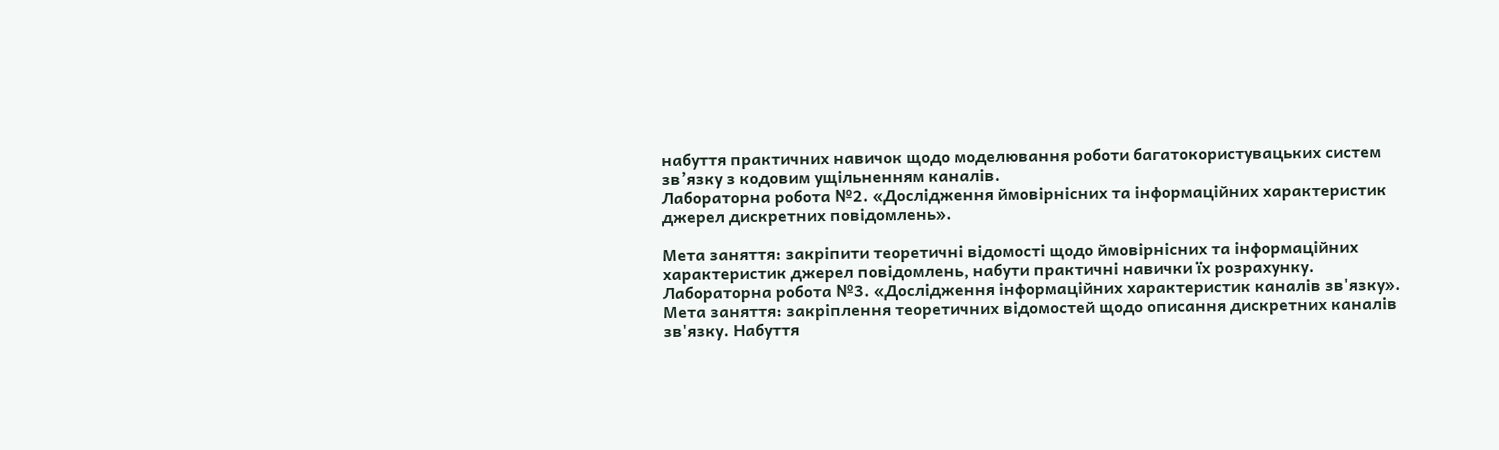набуття практичних навичок щодо моделювання роботи багатокористувацьких систем зв’язку з кодовим ущільненням каналів.
Лабораторна робота №2. «Дослідження ймовірнісних та інформаційних характеристик джерел дискретних повідомлень».

Мета заняття: закріпити теоретичні відомості щодо ймовірнісних та інформаційних характеристик джерел повідомлень, набути практичні навички їх розрахунку.
Лабораторна робота №3. «Дослідження інформаційних характеристик каналів зв'язку».
Мета заняття: закріплення теоретичних відомостей щодо описання дискретних каналів зв'язку. Набуття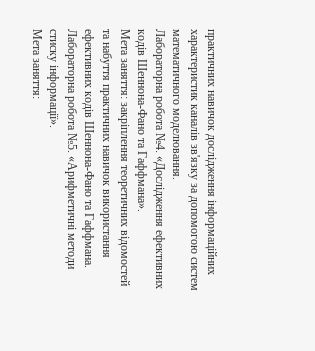практичних навичок дослідження інформаційних характеристик каналів зв'язку за допомогою систем математичного моделювання.
Лабораторна робота №4. «Дослідження ефективних кодів Шеннона-Фано та Гаффмана».
Мета заняття: закріплення теоретичних відомостей та набуття практичних навичок використання ефективних кодів Шеннона-Фано та Гаффмана.
Лабораторна робота №5. «Арифметичні методи стиску інформації».
Мета заняття: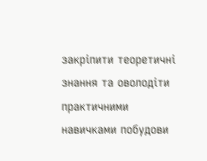закріпити теоретичні знання та оволодіти практичними навичками побудови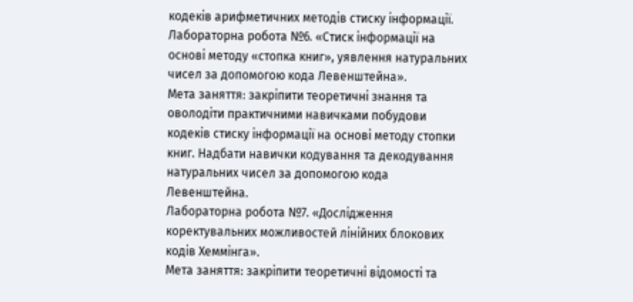кодеків арифметичних методів стиску інформації.
Лабораторна робота №6. «Стиск інформації на основі методу «стопка книг», уявлення натуральних чисел за допомогою кода Левенштейна».
Мета заняття: закріпити теоретичні знання та оволодіти практичними навичками побудови кодеків стиску інформації на основі методу стопки книг. Надбати навички кодування та декодування натуральних чисел за допомогою кода Левенштейна.
Лабораторна робота №7. «Дослідження коректувальних можливостей лінійних блокових кодів Хеммінга».
Мета заняття: закріпити теоретичні відомості та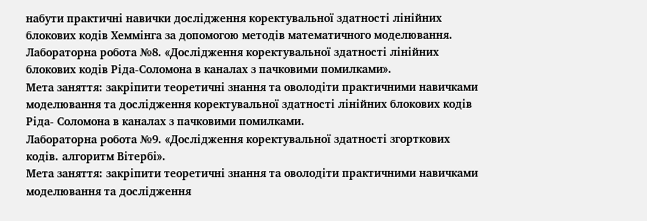набути практичні навички дослідження коректувальної здатності лінійних блокових кодів Хеммінга за допомогою методів математичного моделювання.
Лабораторна робота №8. «Дослідження коректувальної здатності лінійних блокових кодів Ріда-Соломона в каналах з пачковими помилками».
Мета заняття: закріпити теоретичні знання та оволодіти практичними навичками моделювання та дослідження коректувальної здатності лінійних блокових кодів Ріда- Соломона в каналах з пачковими помилками.
Лабораторна робота №9. «Дослідження коректувальної здатності згорткових кодів. алгоритм Вітербі».
Мета заняття: закріпити теоретичні знання та оволодіти практичними навичками моделювання та дослідження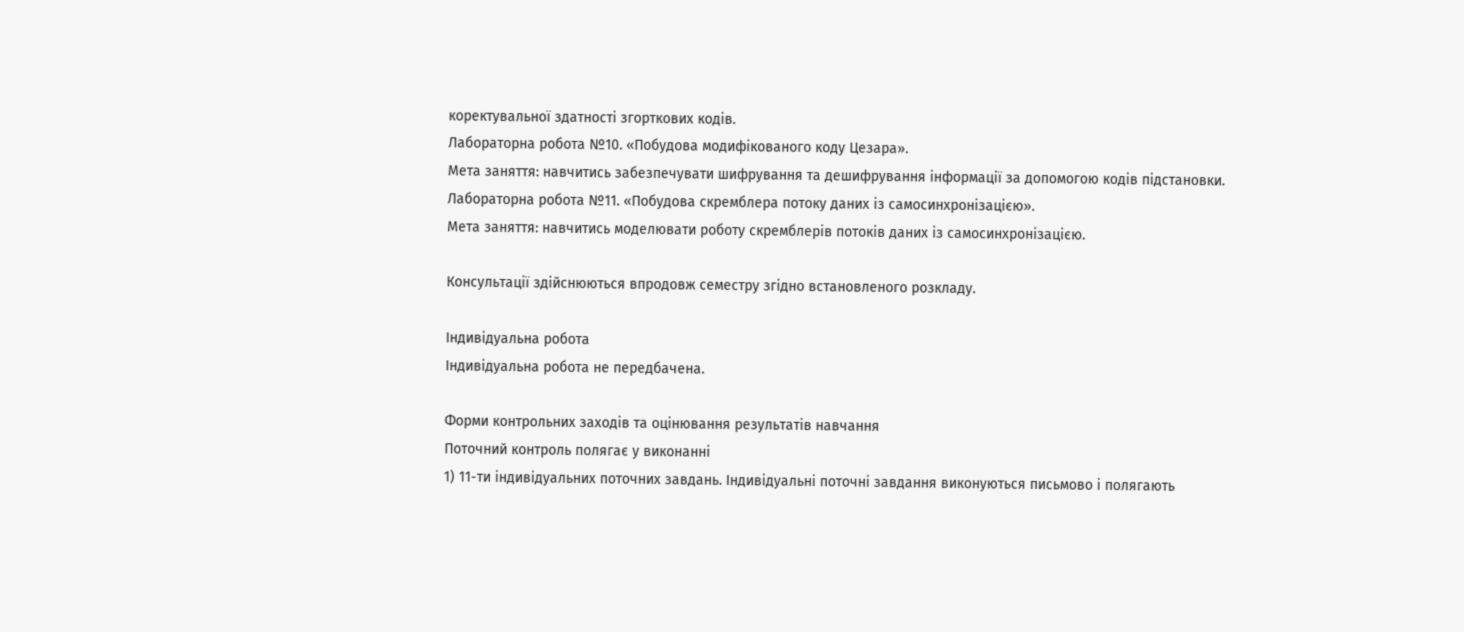коректувальної здатності згорткових кодів.
Лабораторна робота №10. «Побудова модифікованого коду Цезара».
Мета заняття: навчитись забезпечувати шифрування та дешифрування інформації за допомогою кодів підстановки.
Лабораторна робота №11. «Побудова скремблера потоку даних із самосинхронізацією».
Мета заняття: навчитись моделювати роботу скремблерів потоків даних із самосинхронізацією.

Консультації здійснюються впродовж семестру згідно встановленого розкладу.

Індивідуальна робота
Індивідуальна робота не передбачена.

Форми контрольних заходів та оцінювання результатів навчання
Поточний контроль полягає у виконанні
1) 11-ти індивідуальних поточних завдань. Індивідуальні поточні завдання виконуються письмово і полягають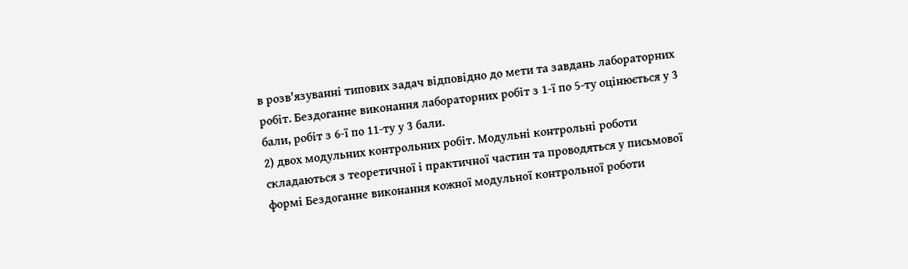в розв'язуванні типових задач відповідно до мети та завдань лабораторних робіт. Бездоганне виконання лабораторних робіт з 1-ї по 5-ту оцінюється у 3 бали, робіт з 6-ї по 11-ту у 3 бали.
2) двох модульних контрольних робіт. Модульні контрольні роботи складаються з теоретичної і практичної частин та проводяться у письмової формі Бездоганне виконання кожної модульної контрольної роботи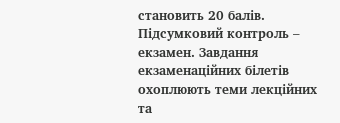становить 20 балів.
Підсумковий контроль – екзамен. Завдання екзаменаційних білетів охоплюють теми лекційних та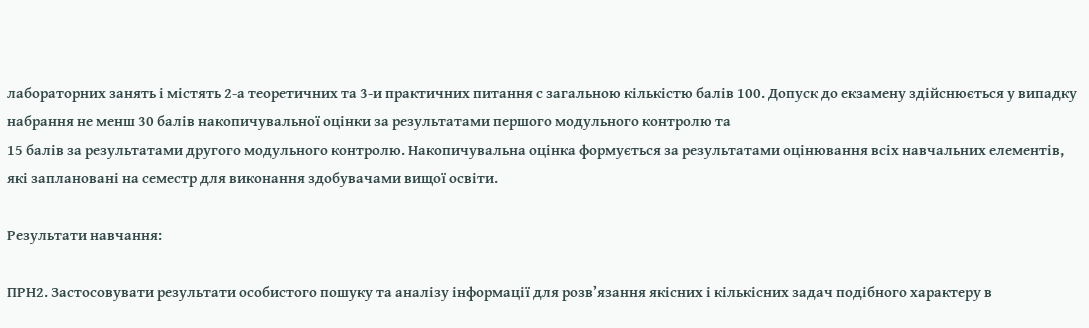лабораторних занять і містять 2-а теоретичних та 3-и практичних питання с загальною кількістю балів 100. Допуск до екзамену здійснюється у випадку набрання не менш 30 балів накопичувальної оцінки за результатами першого модульного контролю та
15 балів за результатами другого модульного контролю. Накопичувальна оцінка формується за результатами оцінювання всіх навчальних елементів, які заплановані на семестр для виконання здобувачами вищої освіти.

Результати навчання:

ПРН2. Застосовувати результати особистого пошуку та аналізу інформації для розв’язання якісних і кількісних задач подібного характеру в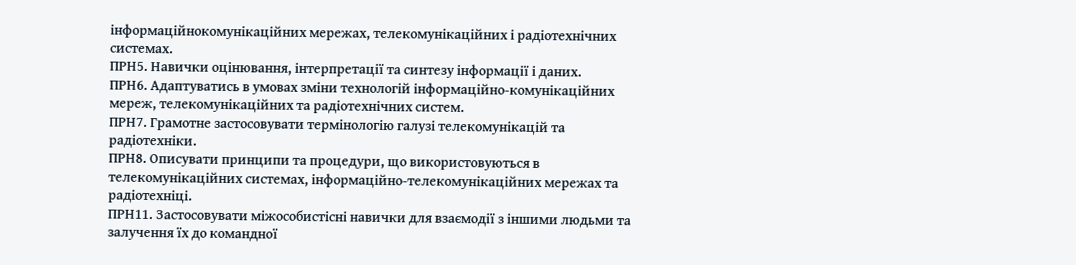інформаційнокомунікаційних мережах, телекомунікаційних і радіотехнічних системах.
ПРН5. Навички оцінювання, інтерпретації та синтезу інформації і даних.
ПРН6. Адаптуватись в умовах зміни технологій інформаційно-комунікаційних мереж, телекомунікаційних та радіотехнічних систем.
ПРН7. Грамотне застосовувати термінологію галузі телекомунікацій та радіотехніки.
ПРН8. Описувати принципи та процедури, що використовуються в телекомунікаційних системах, інформаційно-телекомунікаційних мережах та радіотехніці.
ПРН11. Застосовувати міжособистісні навички для взаємодії з іншими людьми та залучення їх до командної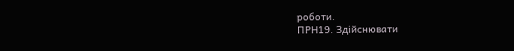роботи.
ПРН19. Здійснювати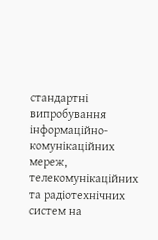стандартні випробування інформаційно-комунікаційних мереж, телекомунікаційних та радіотехнічних систем на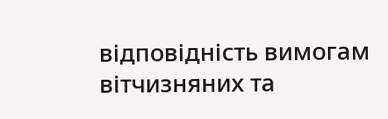відповідність вимогам вітчизняних та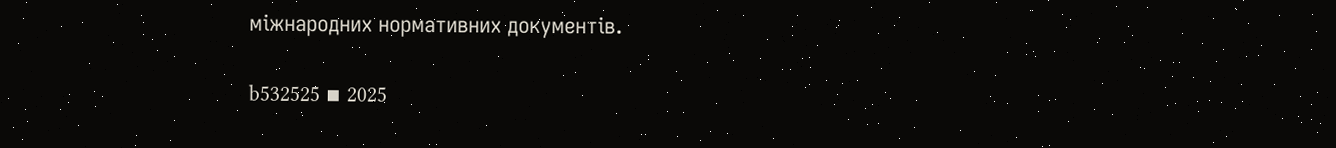міжнародних нормативних документів.

b532525 ▪ 2025